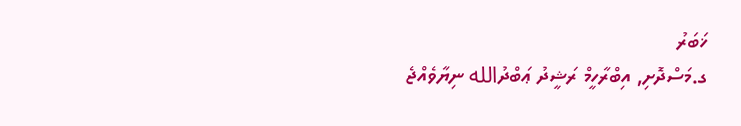ޚަބަރު
ގ.މަސްދޮށި, އިބްރާހީމް ރަޝީދު ޢަބްދުالله ނިޔާވެއްޖެ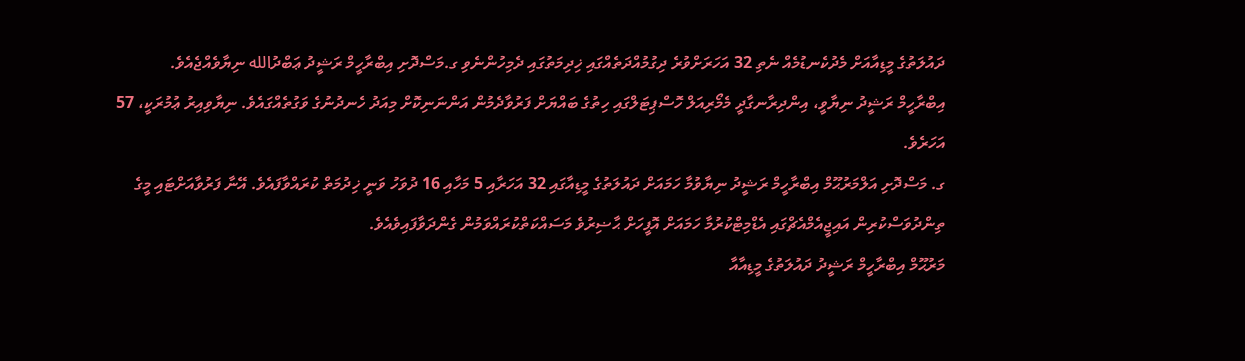ދައުލަތުގެ މީޑިއާއަށް މެދުކެނޑުމެއް ނެތި 32 އަހަރަށްވުރެ ދިގުމުއްދަތެއްގައި ޚިދިމަތުގައި ދެމިހުންނެވި ގ.މަސްދޮށި އިބްރާހީމް ރަޝީދު ޢަބްދުالله ނިޔާވެއްޖެއެވެ.
އިބްރާހީމް ރަޝީދު ނިޔާވީ، އިންދިރާނގާދީ މެމޯރިއަލް ހޮސްޕިޓަލްގައި ހިތުގެ ބައްޔަށް ފަރުވާދެމުން އަންނަނިކޮށް މިއަދު ހެނދުނުގެ ވަގުތެއްގައެވެ. ނިޔާވިއިރު ޢުމުރަކީ، 57 އަހަރެވެ.
ގ. މަސްދޮށި އަލްމަރުޙޫމް އިބްރާހީމް ރަޝީދު ނިޔާވުމާ ހަމައަށް ދައުލަތުގެ މީޑިއާގައި 32 އަހަރާއި 5 މަހާއި 16 ދުވަހު ވަނީ ޚިދުމަތް ކުރައްވާފައެވެ. އޭނާ ފަރުވާއަށްޓައި މީގެ ތިންދުވަސްކުރިން އައިޖީއެމްއެޗްގައި އެޑްމިޓްކުރުމާ ހަމައަށް އޮފީހަށް ޙާޟިރުވެ މަސައްކަތްކުރައްވަމުން ގެންދަވާފައިވެއެވެ.
މަރުޙޫމް އިބްރާހީމް ރަޝީދު ދައުލަތުގެ މީޑިއާއާ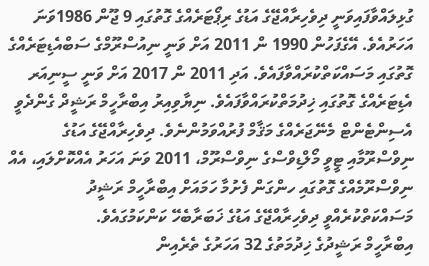ގުޅިލައްވާފައިވަނީ ދިވެހިރާއްޖޭގެ އަޑުގެ ރިޕޯޓަރެއްގެ ގޮތުގައި 9 ޖޫން 1986ވަނަ އަހަރުއެވެ. އޭގެފަހުން 1990 ން 2011 އަށް ވަނީ ނިއުސްރޫމްގެ ސަބްއެޑިޓަރެއްގެ ގޮތުގައި މަސައްކަތްކުރައްވާފައެވެ. އަދި 2011 ން 2017 އަށް ވަނީ ސީނިއަރ އެޑިޓަރެއްގެ ގޮތުގައި ޚިދުމަތްކުރައްވާފައެވެ. ނިޔާވިއިރު އިބްރާހީމް ރަޝީދް ގެންދެވީ އެސިންޓެންޓް މެނޭޖަރެއްގެ މަޤާމް ފުރުއްވަމުންނެވެ. ދިވެހިރާއްޖޭގެ އަޑުގެ ނިވްސްރޫމާއި ޓީވީ މޯލްޑިވްސްގެ ނިވްސްރޫމް، 2011 ވަނަ އަހަރު އެއްކޮށްލައި، އެއް ނިވްސްރޫމެއްގެ ގޮތުގައި ހންގަން ފެށުމާ ހަމައަށް އިބްރާހީމް ރަޝީދު މަސައްކަތްކުރެއްވީ ދިވެހިރާއްޖޭގެ އަޑުގެ ޚަބަރާބެހޭ ކަންކަމުގައެވެ.
އިބްރާހީމް ރަޝީދުގެ ޚިދުމަތުގެ 32 އަހަރުގެ ތެރެއިން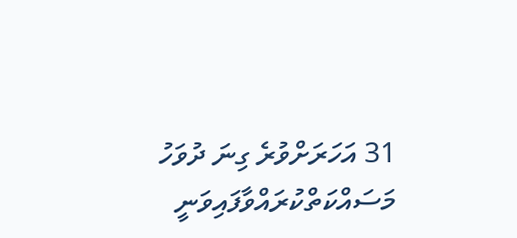31 އަހަރަށްވުރެ ގިނަ ދުވަހު މަސައްކަތްކުރައްވާފައިވަނީ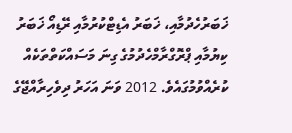ޚަބަރުހެދުމާއި، ޚަބަރު އެޑިޓްކުރުމާއި ރޭޑިއޯ ޚަބަރު ކިޔުމާއި ޕްރޮގްރާމްހެދުމުގެ ގިނަ މަސައްކަތްތަކެއް ކުރެއްވުމުގައެވެ. 2012 ވަނަ އަހަރު ދިވެހިރާއްޖޭގެ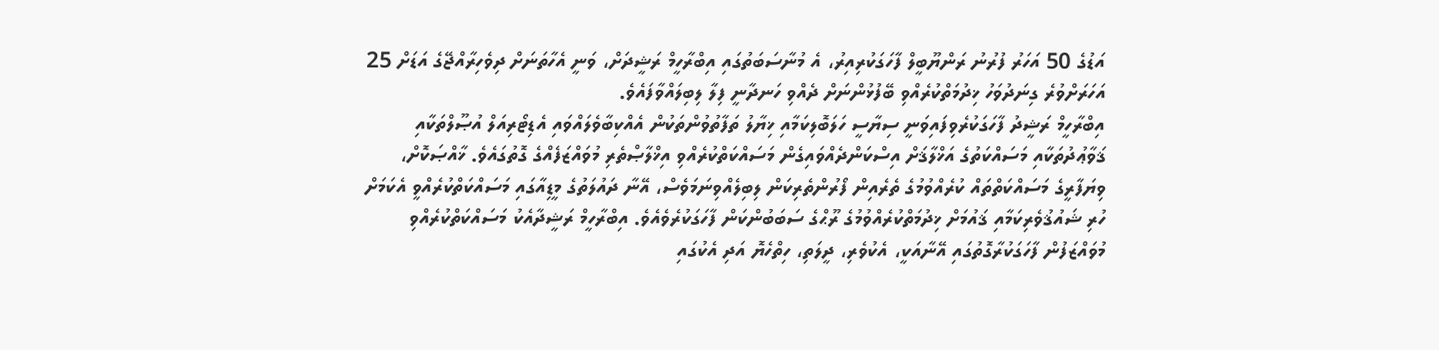އަޑުގެ 50 އަހަރު ފުރުނު ރަންޔޫބީލް ފާހަގަކުރިއިރު، އެ މުނާސަބަތުގައި އިބްރާހީމް ރަޝީދަށް، ވަނީ އެހާތަނަށް ދިވެހިރާއްޖޭގެ އަޑަށް 25 އަހަރަށްވުރެ ގިނަދުވަހު ޚިދުމަތްކުރެއްވި ބޭފުޅުންނަށް ދެއްވި ހަނދާނީ ފިލާ ލިބިލައްވާފައެވެ.
އިބްރާހީމް ރަޝީދު ފާހަގަކުރެވިފައިވަނީ ސިޔާސީ ހަލަބޮލިކަމާއި ޚިޔާލު ތަފާތުވުންތަކުން އެއްކިބާވެލައްވައި އެޑިޓޯރިއަލް އުޞޫލްތަކާއި ޤަވާޢުދުތަކާއި މަސައްކަތުގެ އަޚްލާޤަށް އިސްކަންދެއްވައިގެން މަސައްކަތްކުރެއްވި އިޚްލާޞްތެރި މުވައްޒަފެއްގެ ގޮތުގައެވެ. ޚާއްޞަކޮށް، ވިޔަފާރީގެ މަސައްކަތްތައް ކުރެއްވުމުގެ ތެރެއިން ފޯރުންތެރިކަން ލިބިލެއްވިނަމަވެސް، އޭނާ ދައުލަތުގެ މީޑިއާގައި މަސައްކަތްކުރެއްވީ އެކަމަށް ހުރި ޝައުޤުވެރިކަމާއި ޤައުމަށް ޚިދުމަތްކުރެއްވުމުގެ ރޫޙްގެ ސަބަބުންކަން ފާހަގަކުރެވެއެވެ. އިބްރާހީމް ރަޝީދާއެކު މަސައްކަތްކުރެއްވި މުވައްޒަފުން ފާހަގަކުރާގޮތުގައި އޭނާއަކީ، އެކުވެރި، ދީލަތި، ހިތްހެޔޮ އަދި އެކުގައި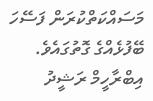މަސައްކަތްކުރަން ފަސޭހަ ބޭފުޅެއްގެ ގޮތުގައެވެ.
އިބްރާހީމް ރަޝީދު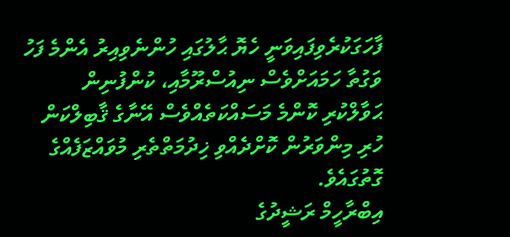ފާހަގަކުރެވިފައިވަނީ ހެޔޮ ޙާލުގައި ހުންނެވިއިރު އެންމެ ފަހު ވަގުތާ ހަމައަށްވެސް ނިއުސްރޫމާއި، ކުންފުނިން ޙަވާލްކުރި ކޮންމެ މަސައްކަތެއްވެސް އޭނާގެ ޤާބިލްކަން ހުރި މިންވަރުން ކޮށްދެއްވި ޚިދުމަތްތެރި މުވައްޒަފެއްގެ ގޮތުގައެވެ.
އިބްރާހީމް ރަޝީދުގެ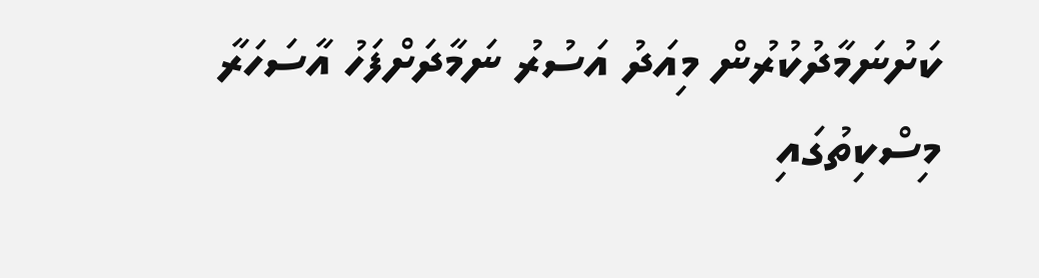ކަށުނަމާދުކުރުން މިއަދު އަސުރު ނަމާދަށްފަހު އާސަހަރާ މިސްކިތުގައި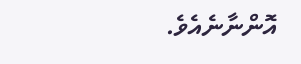އޮންނާނެއެވެ.